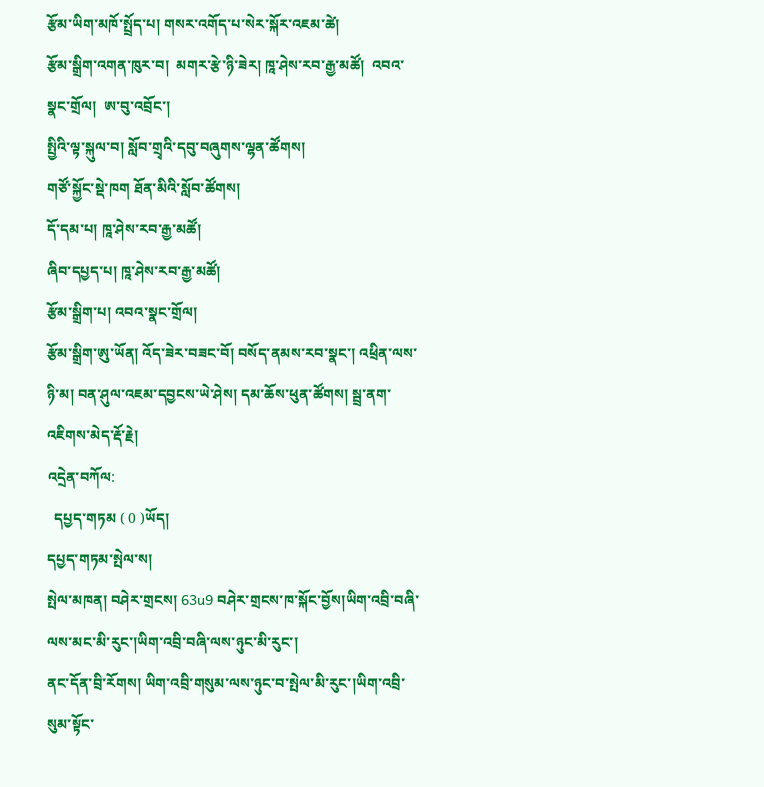རྩོམ་ཡིག་མཁོ་སྤྲོད་པ། གསར་འགོད་པ་སེར་སྐོར་འཇམ་ཚེ།
རྩོམ་སྒྲིག་འགན་ཁུར་བ།  མགར་རྩེ་ཉི་ཟེར། ཁཱ་ཤེས་རབ་རྒྱ་མཚོ།  འབའ་སྣང་གྲོལ།  ཨ་བུ་འབྲོང་།
སྤྱིའི་ལྟ་སྐུལ་བ། སློབ་གྲྭའི་དབུ་བཞུགས་ལྷན་ཚོགས།
གཙོ་སྐྱོང་སྡེ་ཁག ཐོན་མིའི་སློབ་ཚོགས།
དོ་དམ་པ། ཁཱ་ཤེས་རབ་རྒྱ་མཚོ།
ཞིབ་དཔྱད་པ། ཁཱ་ཤེས་རབ་རྒྱ་མཚོ།
རྩོམ་སྒྲིག་པ། འབའ་སྣང་གྲོལ།
རྩོམ་སྒྲིག་ཨུ་ཡོན། འོད་ཟེར་བཟང་བོ། བསོད་ནམས་རབ་སྣང་། འཕྲིན་ལས་ཉི་མ། བན་ཤུལ་འཇམ་དབྱངས་ཡེ་ཤེས། དམ་ཆོས་ཕུན་ཚོགས། སྦྲ་ནག་འཇིགས་མེད་རྡོ་རྗེ།
འདྲེན་བཀོལ:
  དཔྱད་གཏམ ( 0 )ཡོད།
དཔྱད་གཏམ་སྤེལ་ས།
སྤེལ་མཁན། བཤེར་གྲངས། 63u9 བཤེར་གྲངས་ཁ་སྐོང་བྱོས།ཡིག་འབྲི་བཞི་ལས་མང་མི་རུང་།ཡིག་འབྲི་བཞི་ལས་ཉུང་མི་རུང་།
ནང་དོན་བྲི་རོགས། ཡིག་འབྲི་གསུམ་ལས་ཉུང་བ་སྤེལ་མི་རུང་།ཡིག་འབྲི་སུམ་སྟོང་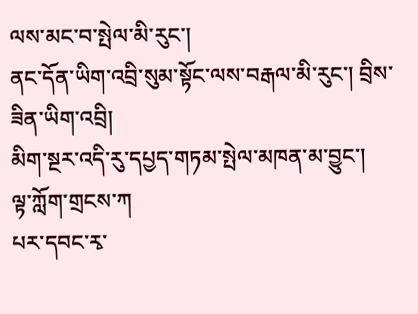ལས་མང་བ་སྤེལ་མི་རུང་།
ནང་དོན་ཡིག་འབྲི་སུམ་སྟོང་ལས་བརྒལ་མི་རུང་། བྲིས་ཟིན་ཡིག་འབྲི།
མིག་སྔར་འདི་རུ་དཔྱད་གཏམ་སྤེལ་མཁན་མ་བྱུང་།
ལྟ་ཀློག་གྲངས་ཀ
པར་དབང་རྭ་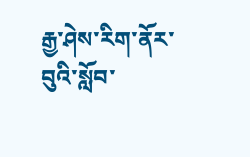རྒྱ་ཤེས་རིག་ནོར་བུའི་སློབ་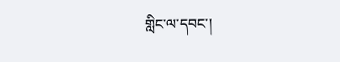གླིང་ལ་དབང་།